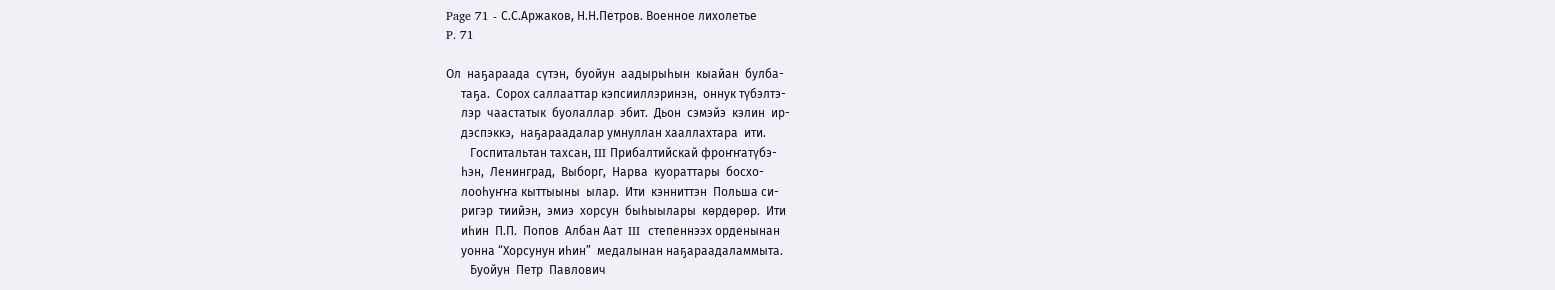Page 71 - С.С.Аржаков, Н.Н.Петров. Военное лихолетье
P. 71

Ол  наҕараада  сүтэн,  буойун  аадырыһын  кыайан  булба-
     таҕа.  Сорох саллааттар кэпсииллэринэн,  оннук түбэлтэ-
     лэр  чаастатык  буолаллар  эбит.  Дьон  сэмэйэ  кэлин  ир-
     дэспэккэ,  наҕараадалар умнуллан хааллахтара  ити.
        Госпитальтан тахсан, III Прибалтийскай фроҥҥатүбэ-
     һэн,  Ленинград,  Выборг,  Нарва  куораттары  босхо-
     лооһуҥҥа кыттыыны  ылар.  Ити  кэнниттэн  Польша си-
     ригэр  тиийэн,  эмиэ  хорсун  быһыылары  көрдөрөр.  Ити
     иһин  П.П.  Попов  Албан Аат  III  степеннээх орденынан
     уонна “Хорсунун иһин”  медалынан наҕараадаламмыта.
        Буойун  Петр  Павлович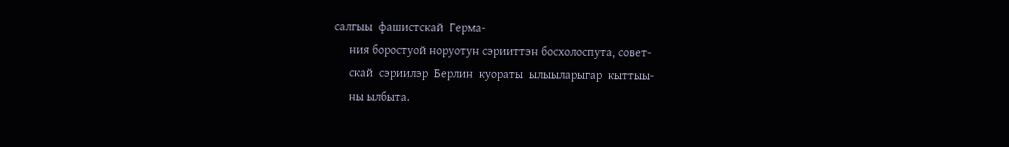салгыы  фашистскай  Герма-
     ния боростуой норуотун сэрииттэн босхолоспута, совет-
     скай  сэриилэр  Берлин  куораты  ылыыларыгар  кыттыы-
     ны ылбыта.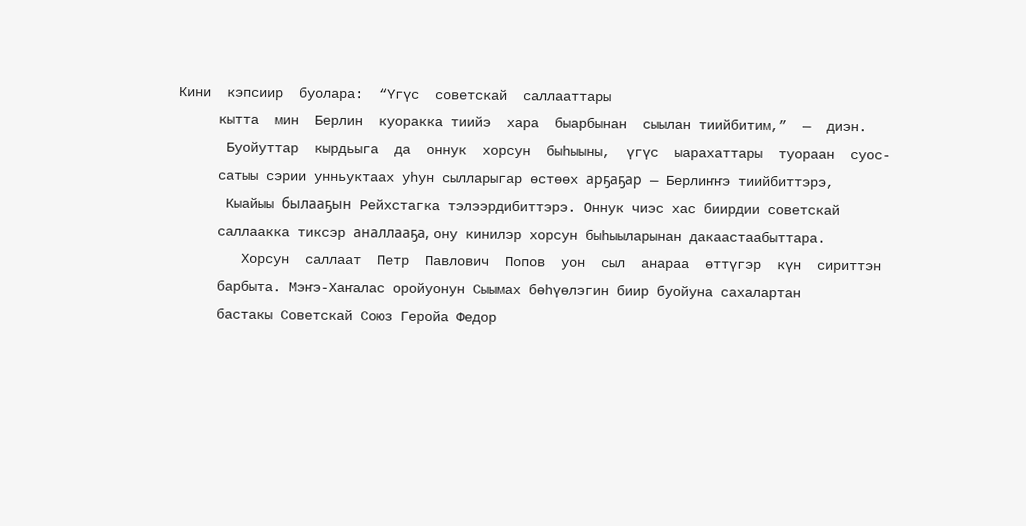Кини  кэпсиир  буолара:  “Үгүс  советскай  саллааттары
     кытта  мин  Берлин  куоракка тиийэ  хара  быарбынан  сыылан тиийбитим,”  —  диэн.
      Буойуттар  кырдьыга  да  оннук  хорсун  быһыыны,  үгүс  ыарахаттары  туораан  суос-
     сатыы сэрии унньуктаах уһун сылларыгар өстөөх арҕаҕар — Берлиҥҥэ тиийбиттэрэ,
      Кыайыы былааҕын Рейхстагка тэлээрдибиттэрэ. Оннук чиэс хас биирдии советскай
     саллаакка тиксэр аналлааҕа, ону кинилэр хорсун быһыыларынан дакаастаабыттара.
        Хорсун  саллаат  Петр  Павлович  Попов  уон  сыл  анараа  өттүгэр  күн  сириттэн
     барбыта. Мэҥэ-Хаҥалас оройуонун Сыымах бөһүөлэгин биир буойуна сахалартан
     бастакы Советскай Союз Геройа Федор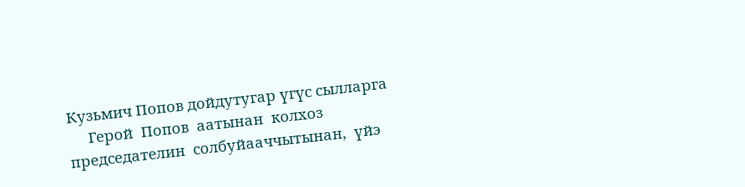Кузьмич Попов дойдутугар үгүс сылларга
     Герой  Попов  аатынан  колхоз  председателин  солбуйааччытынан,  үйэ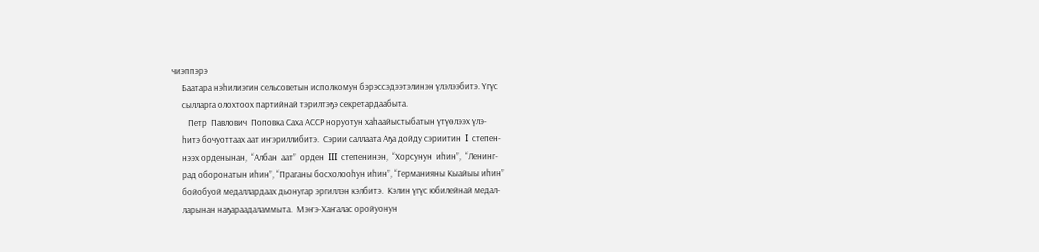чиэппэрэ
     Баатара нэһилиэгин сельсоветын исполкомун бэрэссэдээтэлинэн үлэлээбитэ. Үгүс
     сылларга олохтоох партийнай тэрилтэҕэ секретардаабыта.
        Петр  Павлович  Поповка Саха АССР норуотун хаһаайыстыбатын үтүөлээх үлэ-
     һитэ бочуоттаах аат иҥэриллибитэ.  Сэрии саллаата Аҕа дойду сэриитин  I  степен-
     нээх орденынан,  “Албан  аат”  орден  III  степенинэн,  “Хорсунун  иһин”,  “Ленинг-
     рад оборонатын иһин”, “Праганы босхолооһун иһин”, “Германияны Кыайыы иһин”
     бойобуой медаллардаах дьонугар эргиллэн кэлбитэ.  Кэлин үгүс юбилейнай медал-
     ларынан наҕараадаламмыта.  Мэҥэ-Хаҥалас оройуонун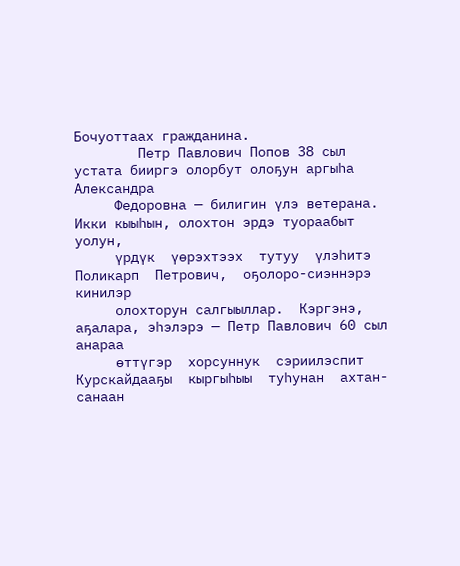Бочуоттаах гражданина.
        Петр Павлович Попов 38 сыл устата бииргэ олорбут олоҕун аргыһа Александра
     Федоровна — билигин үлэ ветерана. Икки кыыһын, олохтон эрдэ туораабыт уолун,
     үрдүк  үөрэхтээх  тутуу  үлэһитэ  Поликарп  Петрович,  оҕолоро-сиэннэрэ  кинилэр
     олохторун салгыыллар.  Кэргэнэ, аҕалара, эһэлэрэ — Петр Павлович 60 сыл анараа
     өттүгэр  хорсуннук  сэриилэспит  Курскайдааҕы  кыргыһыы  туһунан  ахтан-санаан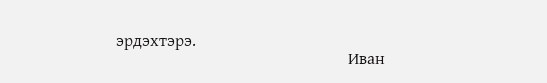эрдэхтэрэ.
                                                          Иван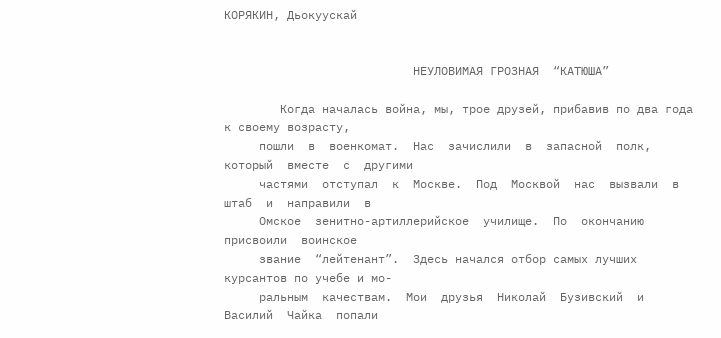КОРЯКИН, Дьокуускай


                           НЕУЛОВИМАЯ ГРОЗНАЯ  “КАТЮША”

        Когда началась война, мы, трое друзей, прибавив по два года к своему возрасту,
     пошли  в  военкомат.  Нас  зачислили  в  запасной  полк,  который  вместе  с  другими
     частями  отступал  к  Москве.  Под  Москвой  нас  вызвали  в  штаб  и  направили  в
     Омское  зенитно-артиллерийское  училище.  По  окончанию  присвоили  воинское
     звание  “лейтенант”.  Здесь начался отбор самых лучших курсантов по учебе и мо-
     ральным  качествам.  Мои  друзья  Николай  Бузивский  и  Василий  Чайка  попали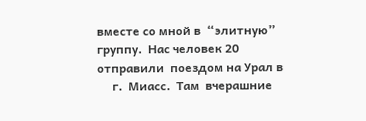вместе со мной в  “элитную”  группу.  Нас человек 20 отправили  поездом на Урал в
     г.  Миасс.  Там  вчерашние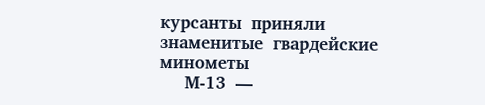курсанты  приняли  знаменитые  гвардейские  минометы
     М-13  —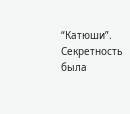“Катюши”.  Секретность была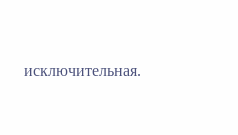исключительная.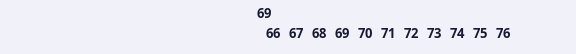69
   66   67   68   69   70   71   72   73   74   75   76